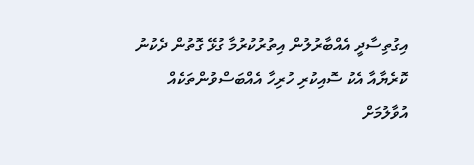އިގުތިސާދީ އެއްބާރުލުން އިތުރުކުރުމާ ގުޅޭ ގޮތުން ދެކުނު ކޮރެޔާއާ އެކު ސޮއިކުރި ހުރިހާ އެއްބަސްވުންތަކެއް އުވާލުމަށް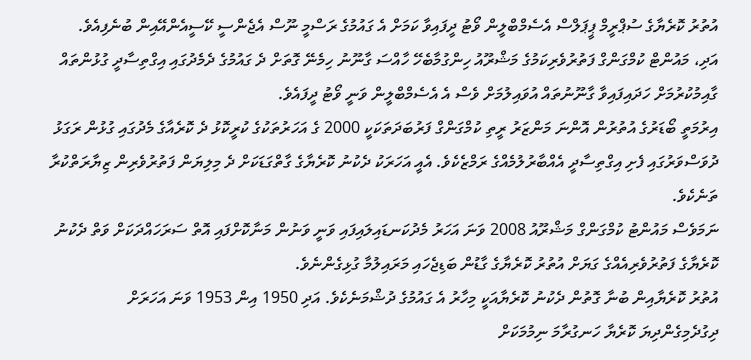އުތުރު ކޮރެޔާގެ ސުޕްރީމް ޕީޕަލްސް އެސެމްބްލީން ވޯޓު ދީފައިވާ ކަމަށް އެ ގައުމުގެ ރަސްމީ ނޫސް އެޖެންސީ ކޭސީއެންއޭއިން ބުނެފިއެވެ.
އަދި، މައުންޓް ކުމްގަންގް ފަތުރުވެރިކަމުގެ މަޝްރޫއު ހިންގުމާބެހޭ ހާއްސަ ގާނޫނު ހިމެނޭ ގޮތަށް ދެ ގައުމުގެ ދެމެދުގައި އިގްތިސާދީ ގުޅުންތައް ގާއިމުކުރުމަށް ހަދައިފައިވާ ގާނޫނުތައް އުވައިލުމަށް ވެސް އެ އެސެމްބްލީން ވަނީ ވޯޓު ދީފައެވެ.
އިރުމަތީ ބޯޑަރުގެ އުތުރުން އޮންނަ މަންޒަރު ރީތި ކުމްގަންގް ފަރުބަދަތަކަކީ 2000 ގެ އަހަރުތަކުގެ ކުރީކޮޅު ދެ ކޮރެއާގެ މެދުގައި ގުޅުން ރަގަޅު ދުވަސްވަރުގައި ފެށި އިގްތިސާދީ އެއްބާރުލުމެއްގެ ރަމްޒެކެވެ. އެއީ އަހަރަކު ދެކުނު ކޮރެޔާގެ ގާތްގަޑަކަށް ދެ މިލިޔަން ފަތުރުވެރިން ޒިޔާރަތްކުރާ ތަނެކެވެ.
ނަމަވެސް މައުންޓު ކުމްގަންގް މަޝްރޫއު 2008 ވަނަ އަހަރު މެދުކަނޑައިލައިފައި ވަނީ ވަނުން މަނާކޮށްފައި އޮތް ސަރަހައްދަކަށް ވަތް ދެކުނު ކޮރެޔާގެ ފަތުރުވެރިއެއްގެ ގަޔަށް އުތުރު ކޮރެޔާގެ ގާޑުން ބަޑިޖެހައި މަރައިލުމާ ގުޅިގެންނެވެ.
އުތުރު ކޮރެޔާއިން ބުނާ ގޮތުން ދެކުނު ކޮރެޔާއަކީ މިހާރު އެ ގައުމުގެ ދުޝްމަނެކެވެ. އަދި 1950 އިން 1953 ވަނަ އަހަރަށް ދިގުދެމިގެންދިޔަ ކޮރެޔާ ހަނގުރާމަ ނިމުމަކަށް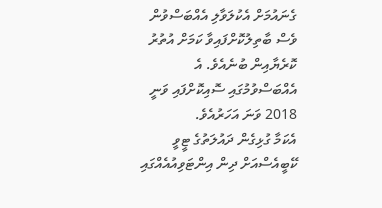ގެނައުމަށް އެކުލަވާލި އެއްބަސްވުން ވެސް ބާތިލުކޮށްފައިވާ ކަމަށް އުތުރު ކޮރެޔާއިން ބުނެއެވެ. އެ އެއްބަސްވުމުގައި ސޮއިކޮށްފައި ވަނީ 2018 ވަނަ އަހަރުއެވެ.
އެކަމާ ގުޅިގެން ދައުލަތުގެ ޓީވީ ކޭބީއެސްއަށް ދިން އިންޓަވިއުއެއްގައި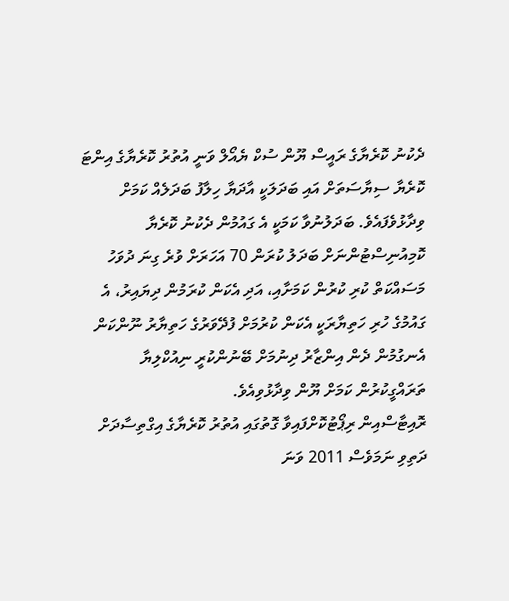ދެކުނު ކޮރެޔާގެ ރައީސް ޔޫން ސުކް ޔެއޯލް ވަނީ އުތުރު ކޮރެޔާގެ އިންޓަ ކޮރެޔާ ސިޔާސަތަށް އައި ބަދަލަކީ އާދަޔާ ހިލާފު ބަދަލެއް ކަމަށް ވިދާޅުވެފައެވެ. ބަދަލުނުވާ ކަމަކީ އެ ގައުމުން ދެކުނު ކޮރެޔާ ކޮމިއުނިސްޓުންނަށް ބަދަލު ކުރަން 70 އަހަރަށް ވުރެ ގިނަ ދުވަހު މަސައްކަތް ކުރި ކުރުން ކަމަށާއި، އަދި އެކަން ކުރަމުން ދިޔައިރު، އެ ގައުމުގެ ހުރި ހަތިޔާރަކީ އެކަން ކުރުމަށް ފުދޭވަރުގެ ހަތިޔާރު ނޫންކަން އެނގުމުން ދެން އިންޒާރު ދިނުމަށް ބޭނުންކުރީ ނިއުކްލިޔާ ތަރައްގީކުރުން ކަމަށް ޔޫން ވިދާޅުވިއެވެ.
ރޮއިޓާސްއިން ރިޕޯޓުކޮށްފައިވާ ގޮތުގައި އުތުރު ކޮރެޔާގެ އިގްތިސާދަށް ދަތިވި ނަމަވެސް 2011 ވަނަ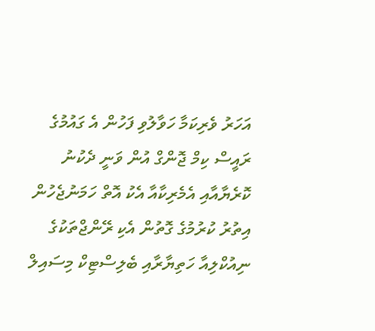އަހަރު ވެރިކަމާ ހަވާލުވި ފަހުން އެ ގައުމުގެ ރައީސް ކިމް ޖޮންގް އުން ވަނީ ދެކުނު ކޮރެޔާއާއި އެމެރިކާއާ އެކު އޮތް ހަމަނުޖެހުން އިތުރު ކުރުމުގެ ގޮތުން އެކި ރޭންޖްތަކުގެ ނިއުކްލިއާ ހަތިޔާރާއި ބެލިސްޓިކް މިސައިލް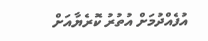އުފެއްދުމަށް އުތުރު ކޮރެޔާއަށް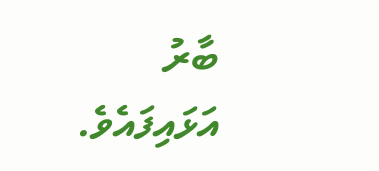ބާރު އަޅައިފައެވެ.